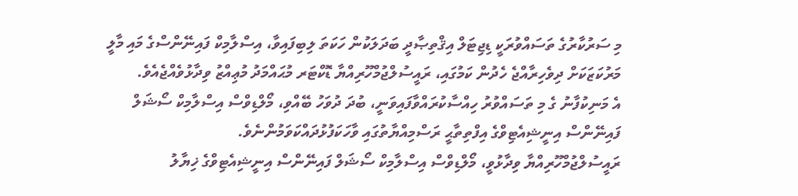މި ސަރުކާރުގެ ތަސައްވުރަކީ ޑިޖިޓަލް އިޤްތިޞާދީ ބަދަލަކުން ހަކަތަ ލިބިފައިވާ، އިސްލާމިކް ފައިނޭންސްގެ މައި މާލީ މަރުކަޒަކަށް ދިވެހިރާއްޖެ ހެދުން ކަމުގައި، ރައީސުލްޖުމްހޫރިއްޔާ ޑޮކްޓަރ މުޙައްމަދު މުޢިއްޒު ވިދާޅުވެއްޖެއެވެ.
އެ މަނިކުފާނު ގެ މި ތަސައްވުރު ހިއްސާކުރައްވާފައިވަނީ، ބުދަ ދުވަހު ބޭއްވި، މޯލްޑިވްސް އިސްލާމިކް ސޯޝަލް ފައިނޭންސް އިނީޝިއެޓިވްގެ އިފްތިތާޙީ ރަސްމިއްޔާތުގައި ވާހަކަފުޅުދައްކަވަމުންނެވެ.
ރައީސުލްޖުމްހޫރިއްޔާ ވިދާޅުވީ، މޯލްޑިވްސް އިސްލާމިކް ސޯޝަލް ފައިނޭންސް އިނީޝިއެޓިވްގެ ޚިޔާލު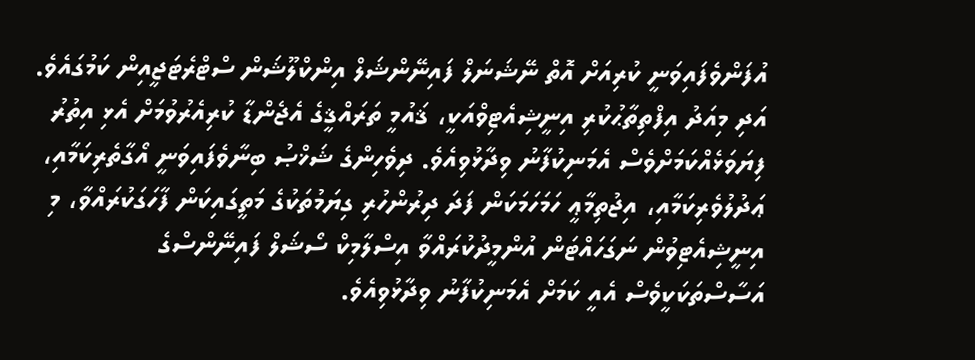އުފަންވެފައިވަނީ ކުރިއަށް އޮތް ނޭޝަނަލް ފައިނޭންޝަލް އިންކްލޫޝަން ސްޓްރެޓަޖީއިން ކަމުގައެވެ. އަދި މިއަދު އިފްތިތާޙުކުރި އިނީޝިއެޓިވްއަކީ، ޤައުމީ ތަރައްޤީގެ އެޖެންޑާ ކުރިއެރުވުމަށް އެޅި އިތުރު ފިޔަވަޅެއްކަމަށްވެސް އެމަނިކުފާނު ވިދާޅުވިއެވެ. ދިވެހިންގެ ޝަޚްޞު ބިނާވެފައިވަނީ އޯގާތެރިކަމާއި، ޢަދުލުވެރިކަމާއި، އިޖުތިމާޢީ ހަމަހަމަކަން ފަދަ ދިރުންހުރި ގިޔަމުތަކުގެ މަތީގައިކަން ފާހަގަކުރައްވާ، މި އިނީޝިއެޓިވުން ނަގަހައްޓަން އުންމީދުކުރައްވާ އިސްލާމިކް ސޯޝަލް ފައިނޭންސްގެ އަސާސްތަކަކީވެސް އެއީ ކަމަށް އެމަނިކުފާނު ވިދާޅުވިއެވެ.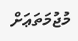މުޖުމަތަޢަށް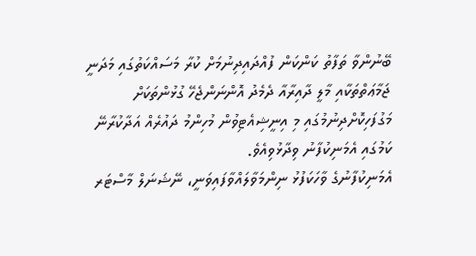ބޭނުންވާ ތަފާތު ކަންކަން ފުއްދައިދިނުމަށް ކުރާ މަސައްކަތުގައި މަދަނީ ޖަމާޢަތްތަކާއި މާލީ ދާއިރާއާ ދެމެދު އޮންނަންޖެހޭ ގުޅުންތަކަށް މަގުފަހިކޮށްދިނުމުގައި މި އިނީޝިއެޓިވުން މުހިންމު ދައުރެއް އަދާކުރާނޭ ކަމުގައި އެމަނިކުފާނު ވިދާޅުވިއެވެ.
އެމަނިކުފާނުގެ ވާހަކަފުޅު ނިންމަވާލައްވާފައިވަނީ، ނޭޝަނަލް މާސްޓަރ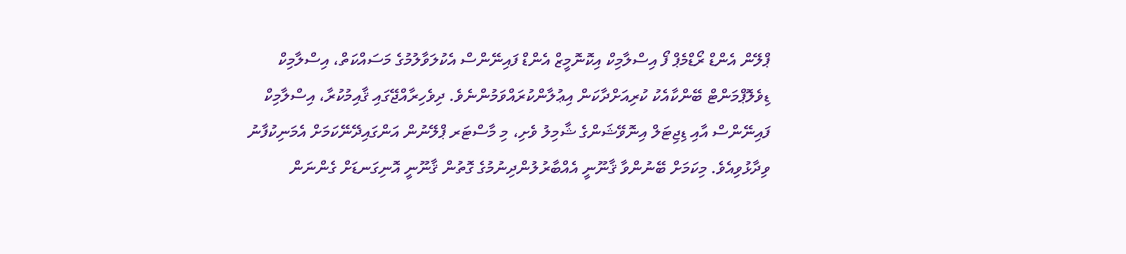ޕްލޭން އެންޑް ރޯޑްމެޕް ފޯ އިސްލާމިކް އިކޮނޮމީޒް އެންޑް ފައިނޭންސް އެކުލަވާލުމުގެ މަސައްކަތް، އިސްލާމިކް ޑިވެލޮޕްމަންޓް ބޭންކާއެކު ކުރިއަށްދާކަން އިޢުލާންކުރައްވަމުންނެވެ. ދިވެހިރާއްޖޭގައި ޤާއިމުކުރާ، އިސްލާމިކް ފައިނޭންސް އާއި ޑިޖިޓަލް އިނޮވޭޝަންގެ ޝާމިލު ވެށި، މި މާސްޓަރ ޕްލޭނުން އަންގައިދޭނޭކަމަށް އެމަނިކުފާނު ވިދާޅުވިއެވެ. މިކަމަށް ބޭނުންވާ ޤާނޫނީ އެއްބާރުލުންދިނުމުގެ ގޮތުން ޤާނޫނީ އޮނިގަނޑަށް ގެންނަން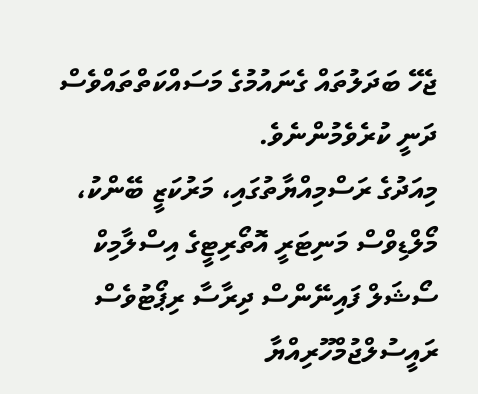ޖެހޭ ބަދަލުތައް ގެނައުމުގެ މަސައްކަތްތައްވެސް ދަނީ ކުރެވެމުންނެވެ.
މިއަދުގެ ރަސްމިއްޔާތުގައި، މަރުކަޒީ ބޭންކު، މޯލްޑިވްސް މަނިޓަރީ އޮތޯރިޓީގެ އިސްލާމިކް ސޯޝަލް ފައިނޭންސް ދިރާސާ ރިޕޯޓުވެސް ރައީސުލްޖުމްހޫރިއްޔާ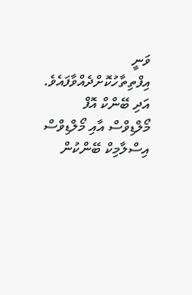ވަނީ އިފްތިތާހުކޮށްދެއްވާފައެވެ. އަދި ބޭންކް އޮފް މޯލްޑިވްސް އާއި މޯލްޑިވްސް އިސްލާމިކް ބޭންކުން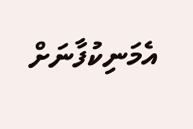އެމަނިކުފާނަށް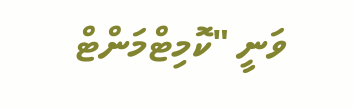ވަނީ "ކޮމިޓްމަންޓް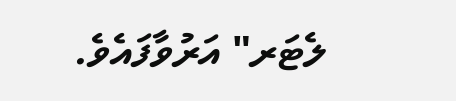ލެޓަރ" އަރުވާފައެވެ.